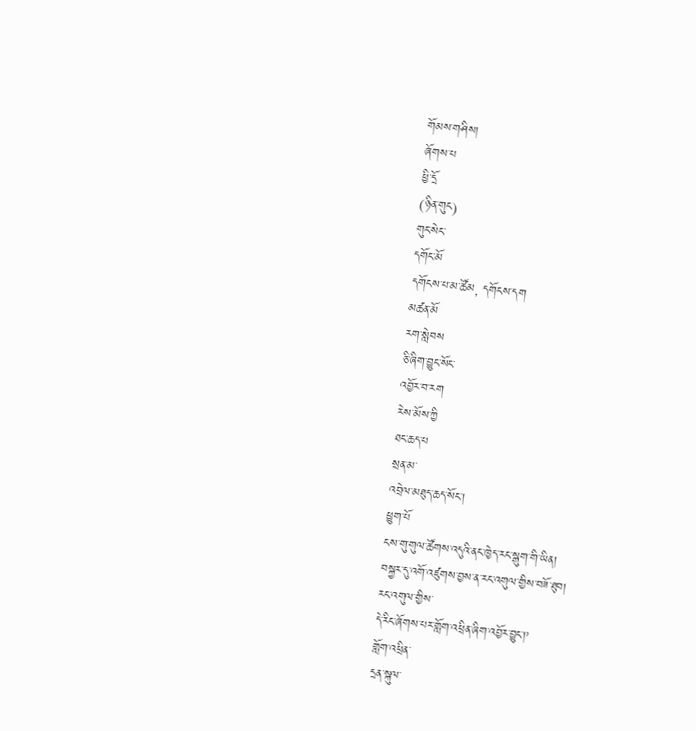གོམས་གཤིས།
ཞོགས་པ
ཕྱི་དྲོ
(ཉིན་གུང)
གུང་སེང་
དགོང་མོ
དགོངས་པ་མ་ཚོམ, དགོངས་དག
མཚན་མོ
རག་སླེབས
ཅི་ཞིག་བྱུང་སོང་
འབྱོར་བ་རག
རེས་མོས་ཀྱི
ཐང་ཆད་པ
སྲན་མ་
འབྲེལ་མཐུད་ཆད་སོང་།
ཕྱུག་པོ
ངས་གུ་གུལ་ཚོགས་འདུའི་ནང་ཁྱེད་རང་སྒུག་གི་ཡིན།
བསྐྱར་དུ་འགོ་འཛུགས་བྱས་ན་རང་འགུལ་གྱིས་བཟོ་ཐུབ།
རང་འགུལ་གྱིས་
དེ་རིང་ཞོགས་པར་གློག་འཕྲིན་ཞིག་འབྱོར་བྱུང་།’
གློག་འཕྲིན་
དྲན་སྐུལ་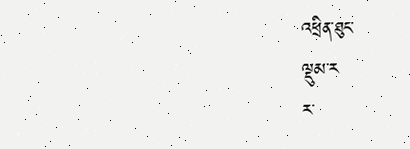འཕྲིན་ཐུང་
ལྡུམ་ར
ར་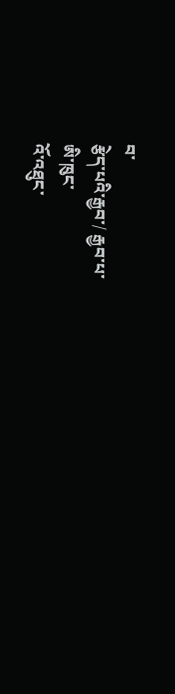བ་
རྩེད་པའི་རྒྱབ་/ རྒྱབ་པ་
ཨི་ཁུང་
འོ་འཐུང་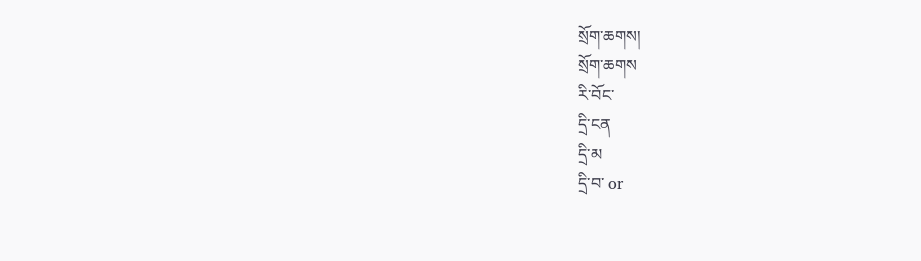སྲོག་ཆགས།
སྲོག་ཆགས
རི་བོང་
དྲི་ངན
དྲི་མ
དྲི་བ་ or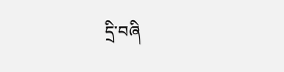དྲི་བཞི